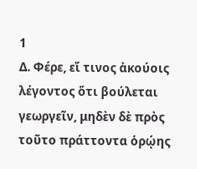1
Δ. Φέρε, εἴ τινος ἀκούοις λέγοντος ὅτι βούλεται γεωργεῖν, μηδὲν δὲ πρὸς τοῦτο πράττοντα ὁρῴης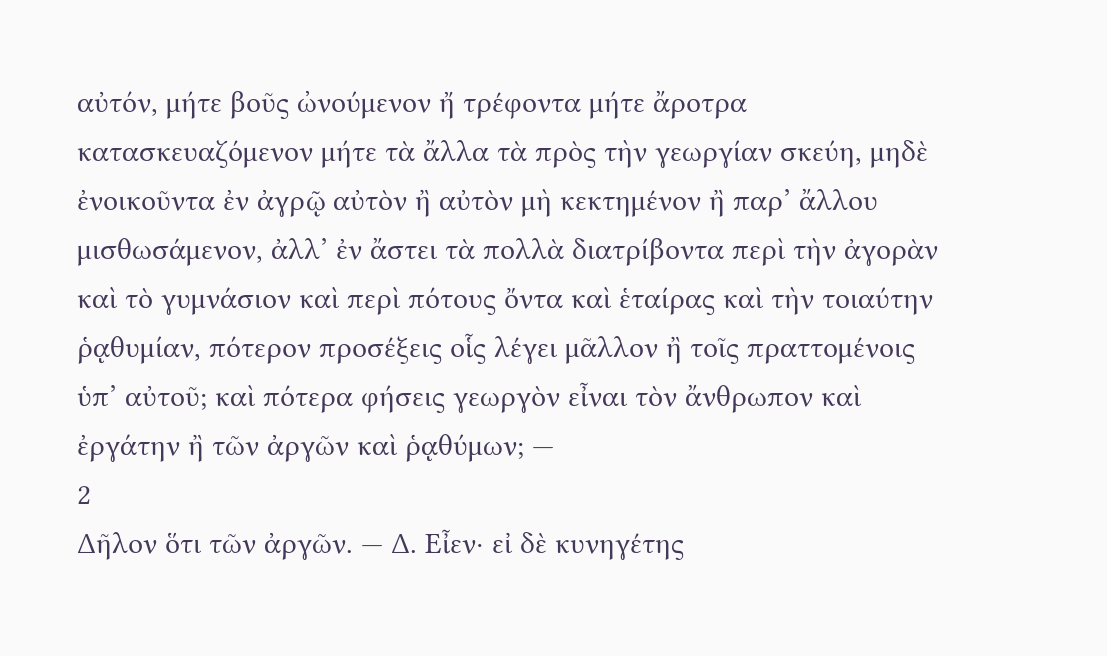αὐτόν, μήτε βοῦς ὠνούμενον ἤ τρέφοντα μήτε ἄροτρα κατασκευαζόμενον μήτε τὰ ἄλλα τὰ πρὸς τὴν γεωργίαν σκεύη, μηδὲ ἐνοικοῦντα ἐν ἀγρῷ αὐτὸν ἢ αὐτὸν μὴ κεκτημένον ἢ παρ’ ἄλλου μισθωσάμενον, ἀλλ’ ἐν ἄστει τὰ πολλὰ διατρίβοντα περὶ τὴν ἀγορὰν καὶ τὸ γυμνάσιον καὶ περὶ πότους ὄντα καὶ ἑταίρας καὶ τὴν τοιαύτην ῥᾳθυμίαν, πότερον προσέξεις οἷς λέγει μᾶλλον ἢ τοῖς πραττομένοις ὑπ’ αὐτοῦ; καὶ πότερα φήσεις γεωργὸν εἶναι τὸν ἄνθρωπον καὶ ἐργάτην ἢ τῶν ἀργῶν καὶ ῥᾳθύμων; —
2
Δῆλον ὅτι τῶν ἀργῶν. — Δ. Εἶεν· εἰ δὲ κυνηγέτης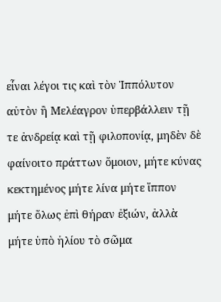εἶναι λέγοι τις καὶ τὸν Ἱππόλυτον αὐτὸν ἢ Μελέαγρον ὑπερβάλλειν τῇ τε ἀνδρείᾳ καὶ τῇ φιλοπονίᾳ, μηδὲν δὲ φαίνοιτο πράττων ὅμοιον, μήτε κύνας κεκτημένος μήτε λίνα μήτε ἵππον μήτε ὅλως ἐπὶ θήραν ἐξιών, ἀλλὰ μήτε ὑπὸ ἡλίου τὸ σῶμα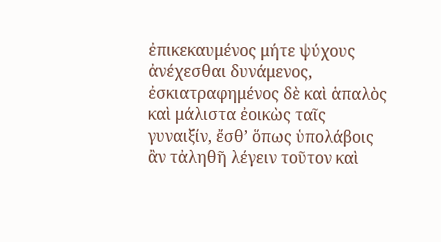ἐπικεκαυμένος μήτε ψύχους ἀνέχεσθαι δυνάμενος, ἐσκιατραφημένος δὲ καὶ ἁπαλὸς καὶ μάλιστα ἐοικὼς ταῖς γυναιξίν, ἔσθ’ ὅπως ὑπολάβοις ἂν τἀληθῆ λέγειν τοῦτον καὶ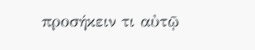προσήκειν τι αὐτῷ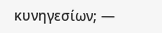κυνηγεσίων; —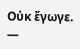Οὐκ ἔγωγε. —